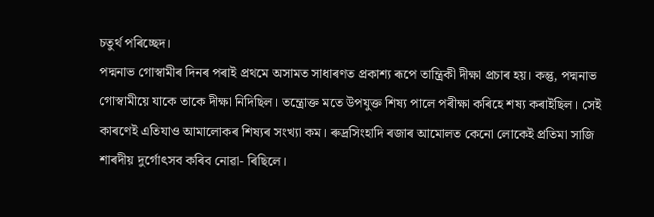চতুৰ্থ পৰিচ্ছেদ।
পদ্মনাভ গোস্বামীৰ দিনৰ পৰাই প্ৰথমে অসামত সাধাৰণত প্ৰকাশ্য ৰূপে তান্ত্ৰিকী দীক্ষা প্ৰচাৰ হয়। কন্তু, পদ্মনাভ গোস্বামীয়ে যাকে তাকে দীক্ষা নিদিছিল। তন্ত্ৰোক্ত মতে উপযুক্ত শিষ্য পালে পৰীক্ষা কৰিহে শষ্য কৰাইছিল। সেই কাৰণেই এতিযাও আমালোকৰ শিষ্যৰ সংখ্যা কম। ৰুদ্ৰসিংহাদি ৰজাৰ আমোলত কেনো লোকেই প্ৰতিমা সাজি শাৰদীয় দুৰ্গোৎসব কৰিব নোৱা- ৰিছিলে।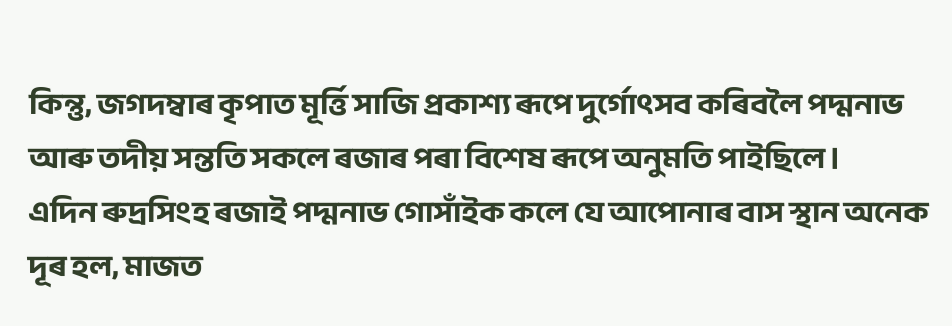কিন্তু, জগদম্বাৰ কৃপাত মূৰ্ত্তি সাজি প্ৰকাশ্য ৰূপে দুৰ্গোৎসব কৰিবলৈ পদ্মনাভ আৰু তদীয় সন্ততি সকলে ৰজাৰ পৰা বিশেষ ৰূপে অনুমতি পাইছিলে।
এদিন ৰুদ্ৰসিংহ ৰজাই পদ্মনাভ গোসাঁইক কলে যে আপোনাৰ বাস স্থান অনেক দূৰ হল, মাজত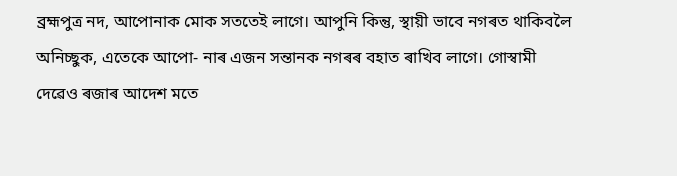ব্ৰহ্মপুত্ৰ নদ, আপোনাক মোক সততেই লাগে। আপুনি কিন্তু, স্থায়ী ভাবে নগৰত থাকিবলৈ অনিচ্ছুক, এতেকে আপো- নাৰ এজন সন্তানক নগৰৰ বহাত ৰাখিব লাগে। গোস্বামী দেৱেও ৰজাৰ আদেশ মতে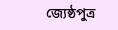জ্যেষ্ঠপুত্ৰ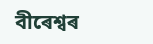বীৰেশ্বৰ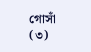গোসাঁ
(৩)